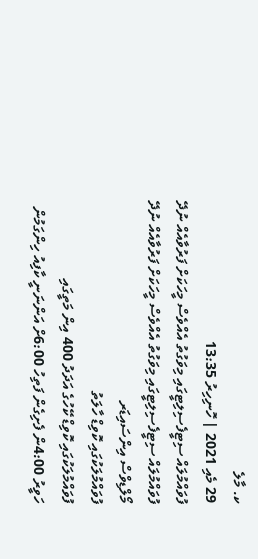ކ. މާލެ
29 މެއި 2021 | ހޮނިހިރު 13:35
ފުވައްމުލައް ސިޓީފެސިލިޓީގައި މިވަގުތު އެއްވެސް މީހަކަށް ފަރުވާއެއް ނުދޭ
ފުވައްމުލައް ސިޓީފެސިލިޓީގައި މިވަގުތު އެއްވެސް މީހަކަށް ފަރުވާއެއް ނުދޭ
މޯލްޑިވްސް އިންސައިޑަރ
ފުވައްމުލަކުގައި ކޮވިޑް ހާލަތު
ފުވައްމުލަކުގައި ކޮވިޑް ކޭހުގެ އަދަދު 400 އިން މަތީގައި
ހަވީރު 4:00ން ފެށިގެން ފަތިހު 6:00ށް އަންނަނީ ކާފިއު ހިންގަމުން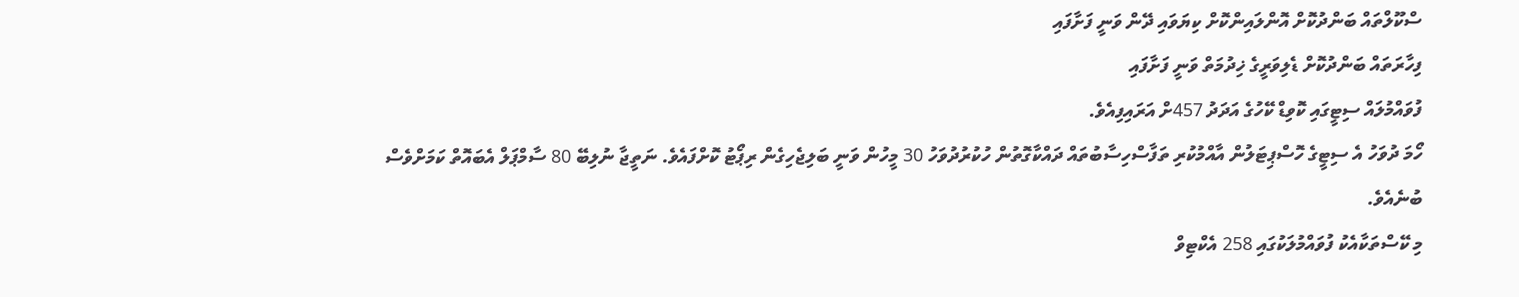ސްކޫލްތައް ބަންދުކޮށް އޮންލައިންކޮށް ކިޔަވައި ދޭން ވަނީ ފަށާފައި
ފިހާރަތައް ބަންދުކޮށް ޑެލިވަރީގެ ޚިދުމަތް ވަނީ ފަށާފައި
ފުވައްމުލައް ސިޓީގައި ކޮވިޑް ކޭހުގެ އަދަދު 457ށް އަރައިފިއެވެ.
ހޯމަ ދުވަހު އެ ސިޓީގެ ހޮސްޕިޓަލުން އާއްމުކުރި ތަފާސްހިސާބުތައް ދައްކާގޮތުން ހުކުރުދުވަހު 30 މީހުން ވަނީ ބަލިޖެހިގެން ރިޕޯޓު ކޮށްފައެވެ. ނަތީޖާ ނުލިބޭ 80 ސާމްޕަލް އެބައޮތް ކަމަށްވެސް ބުނެއެވެ.
މި ކޭސްތަކާއެކު ފުވައްމުލަކުގައި 258 އެކްޓިވް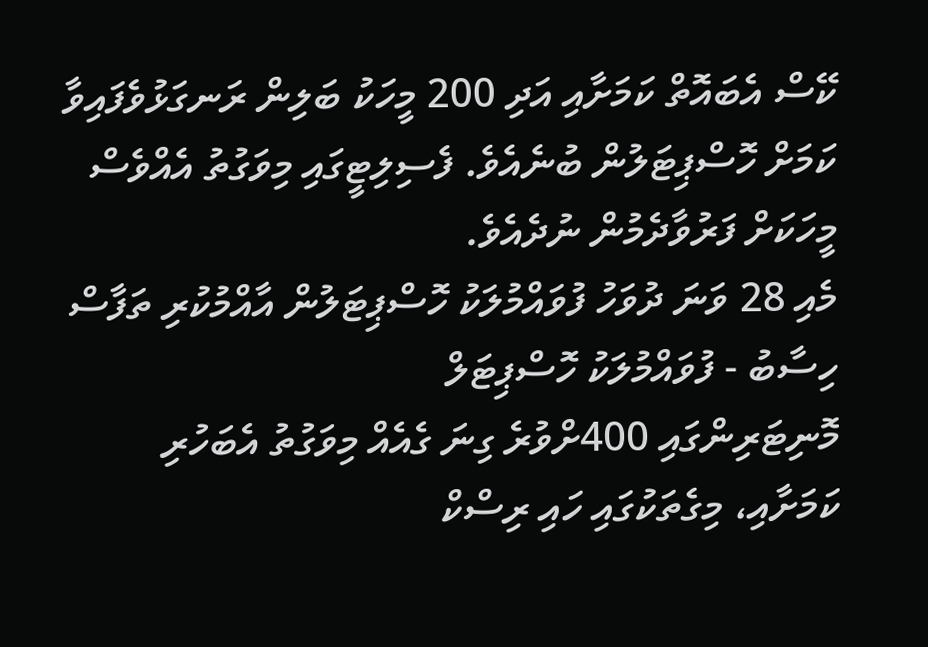ކޭސް އެބައޮތް ކަމަށާއި އަދި 200 މީހަކު ބަލިން ރަނގަޅުވެފައިވާ ކަމަށް ހޮސްޕިޓަލުން ބުނެއެވެ. ފެސިލިޓީގައި މިވަގުތު އެއްވެސް މީހަކަށް ފަރުވާދެމުން ނުދެއެވެ.
މެއި 28 ވަނަ ދުވަހު ފުވައްމުލަކު ހޮސްޕިޓަލުން އާއްމުކުރި ތަފާސް ހިސާބު - ފުވައްމުލަކު ހޮސްޕިޓަލް
މޮނިޓަރިންގައި 400ށްވުރެ ގިނަ ގެއެއް މިވަގުތު އެބަހުރި ކަމަށާއި، މިގެތަކުގައި ހައި ރިސްކް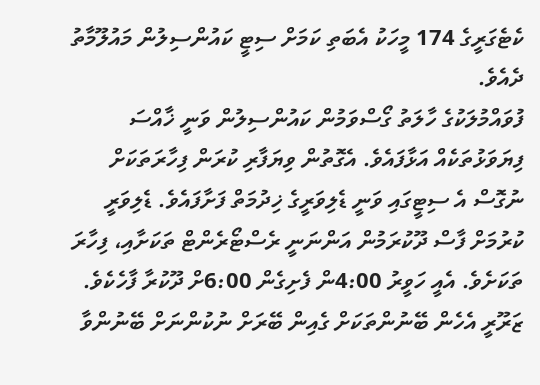ކެޓެގަރީގެ 174 މީހަކު އެބަތި ކަމަށް ސިޓީ ކައުންސިލުން މައުލޫމާތު ދެއެވެ.
ފުވައްމުލަކުގެ ހާލަތު ގޯސްވަމުން ކައުންސިލުން ވަނީ ޚާއްސަ ފިޔަވަޅުތަކެއް އަޅާފައެވެ. އެގޮތުން ވިޔަފާރި ކުރަން ފިހާރަތަކަށް ނުގޮސް އެ ސިޓީގައި ވަނީ ޑެލިވަރީގެ ޚިދުމަތް ފަށާފައެވެ. ޑެލިވަރީ ކުރުމަށް ފާސް ދޫކުރަމުން އަންނަނީ ރެސްޓޯރެންޓް ތަކަށާއި، ފިހާރަ ތަކަށެވެ. އެއީ ހަވީރު 4:00ން ފެށިގެން 6:00ށް ދޫކުރާ ފާހެކެވެ. ޒަރޫރީ އެހެން ބޭނުންތަކަށް ގެއިން ބޭރަށް ނުކުންނަށް ބޭނުންވާ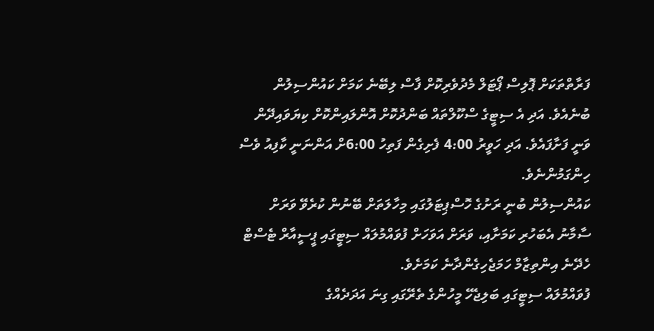ފަރާތްތަކަށް ޕޮލިސް ޕޯޓަލް މެދުވެރިކޮށް ފާސް ލިބޭނެ ކަމަށް ކައުންސިލުން ބުނެއެވެ. އަދި އެ ސިޓީގެ ސްކޫލްތައް ބަންދުކޮށް އޮންލައިންކޮށް ކިޔަވައިދޭން ވަނީ ފަށާފައެވެ. އަދި ހަވީރު 4:00 ފެށިގެން ފަތިހު 6:00ށް އަންނަނީ ކާފިއު ވެސް ހިންގަމުންނެވެ.
ކައުންސިލުން ބުނީ ރަށުގެ ހޮސްޕިޓަލުގައި މިހާލަތަށް ބޭނުން ކުރެވޭ ވަރަށް ސާމާނު އެބަހުރި ކަމަށާއި، ވަރަށް އަވަހަށް ފުވައްމުލައް ސިޓީގައި ޕީސީއާރް ޓެސްޓް ހެދޭނެ އިންތިޒާމް ހަމަޖެހިގެންދާނެ ކަމަށެވެ.
ފުވައްމުލައް ސިޓީގައި ބަލިޖެހޭ މީހުންގެ ތެރޭގައި ގިނަ އަދަދެއްގެ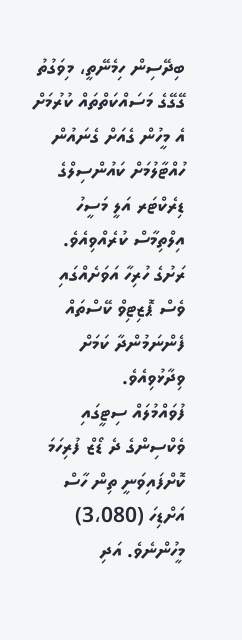ބިދޭސިން ހިމެނޭތީ، މިވަގުތު ގޭގޭގެ މަސައްކަތްތައް ކުރުމަށް އެ މީހުން ގެއަށް ގެނައުން ހުއްޓާލުމަށް ކައުންސިލްގެ ޑިރެކްޓަރ އަލީ މަސީހު އިލްތިމާސް ކުރެއްވިއެވެ. ރަށުގެ ހުރިހާ އަވަށެއްގައި ވެސް ޕޮޒިޓިވް ކޭސްތައް ފެންނަމުންދާ ކަމަށް ވިދާޅުވިއެވެ.
ފުވައްމުލައް ސިޓީގައި ވެކްސިންގެ ދެ ޑޯޒް ފުރިހަމަ ކޮށްފައިވަނީ ތިން ހާސް އަށްޑިހަ (3،080) މީހުންނެވެ. އަދި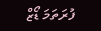ފުރަތަމަ ޑޯޒް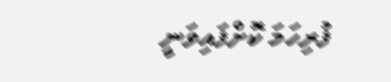ފުރިހަމަ ކޮށްފައިވަނީ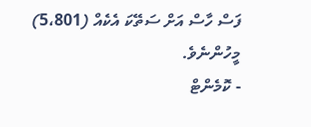ފަސް ހާސް އަށް ސަތޭކަ އެކެއް (5،801) މީހުންނެވެ.
- ކޮމެންޓް